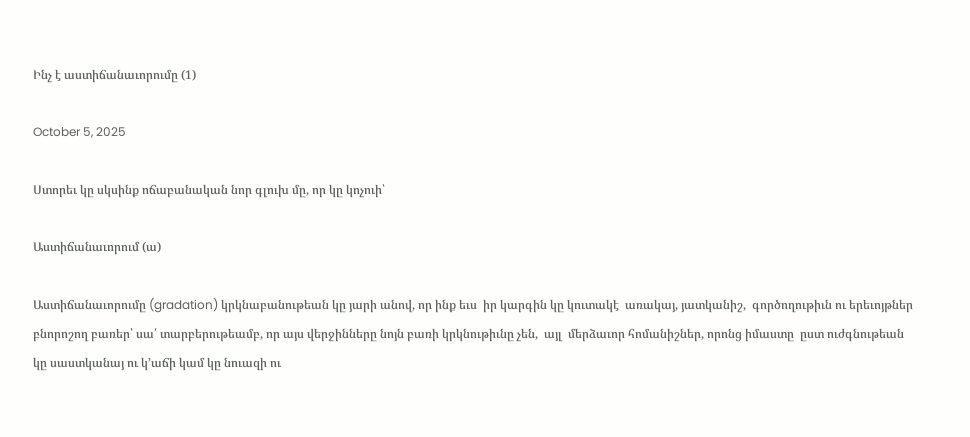Ինչ է աստիճանաւորումը (1)

October 5, 2025

Ստորեւ կը սկսինք ոճաբանական նոր գլուխ մը, որ կը կոչուի՝

Աստիճանաւորում (ա)

Աստիճանաւորումը (gradation) կրկնաբանութեան կը յարի անով, որ ինք եւս  իր կարգին կը կուտակէ  առակայ, յատկանիշ,  գործողութիւն ու երեւոյթներ բնորոշող բառեր՝ սա՛ տարբերութեամբ, որ այս վերջինները նոյն բառի կրկնութիւնը չեն,  այլ  մերձաւոր հոմանիշներ, որոնց իմաստը  ըստ ուժգնութեան կը սաստկանայ ու կ’աճի կամ կը նուազի ու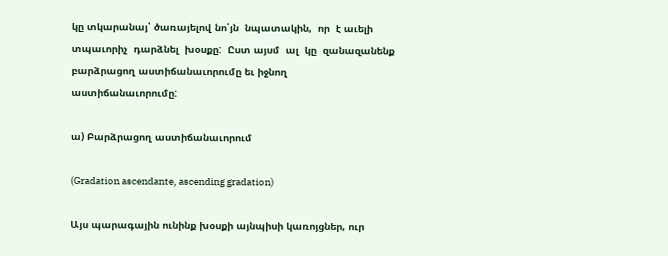կը տկարանայ՝ ծառայելով նո՛յն  նպատակին,  որ  է աւելի տպաւորիչ  դարձնել  խօսքը:  Ըստ այսմ  ալ  կը  զանազանենք բարձրացող աստիճանաւորումը եւ իջնող աստիճանաւորումը:

ա) Բարձրացող աստիճանաւորում

(Gradation ascendante, ascending gradation)

Այս պարագային ունինք խօսքի այնպիսի կառոյցներ, ուր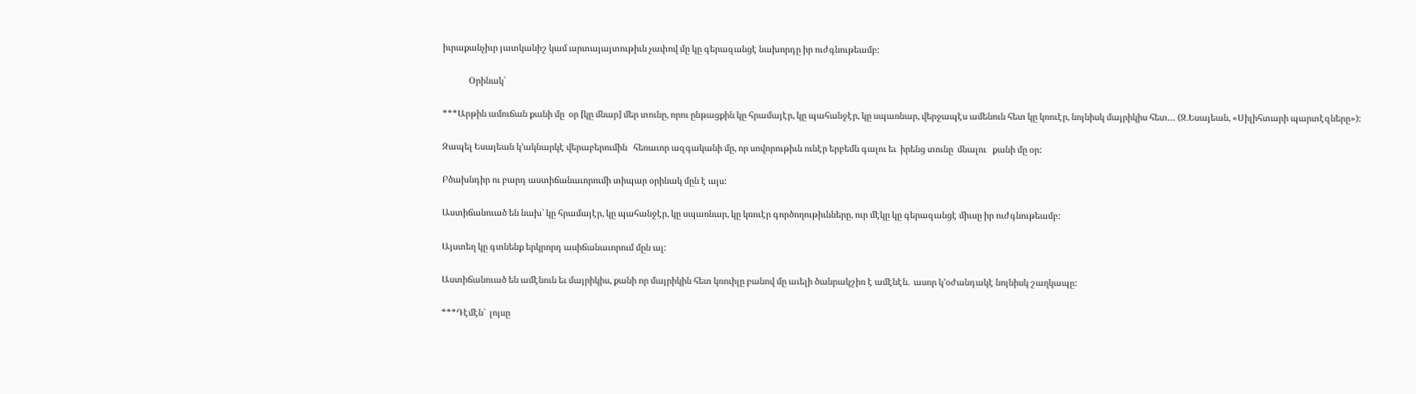իւրաքանչիւր յատկանիշ կամ արտայայտութիւն չափով մը կը գերազանցէ նախորդը իր ուժգնութեամբ:

             Օրինակ՝

***Արթին ամուճան քանի մը  օր [կը մնար] մեր տունը, որու ընթացքին կը հրամայէր, կը պահանջէր, կը սպառնար, վերջապէս ամենուն հետ կը կռուէր, նոյնիսկ մայրիկիս հետ… (Զ.Եսայեան, «Սիլիհտարի պարտէզները»):

Զապել Եսայեան կ’ակնարկէ վերաբերումին   հեռաւոր ազգականի մը, որ սովորութիւն ունէր երբեմն գալու եւ  իրենց տունը  մնալու   քանի մը օր:

Բծախնդիր ու բարդ աստիճանաւորումի տիպար օրինակ մըն է այս:

Աստիճանուած են նախ՝ կը հրամայէր, կը պահանջէր, կը սպառնար, կը կռուէր գործողութիւնները, ուր մէկը կը գերազանցէ միւսը իր ուժգնութեամբ:

Այստեղ կը գտնենք երկրորդ ասիճանաւորում մըն ալ:

Աստիճանուած են ամէնուն եւ մայրիկիս, քանի որ մայրիկին հետ կռուիլը բանով մը աւելի ծանրակշիռ է ամէնէն.  ասոր կ’օժանդակէ նոյնիսկ շաղկապը:

***Դէմէն՝  լոյսը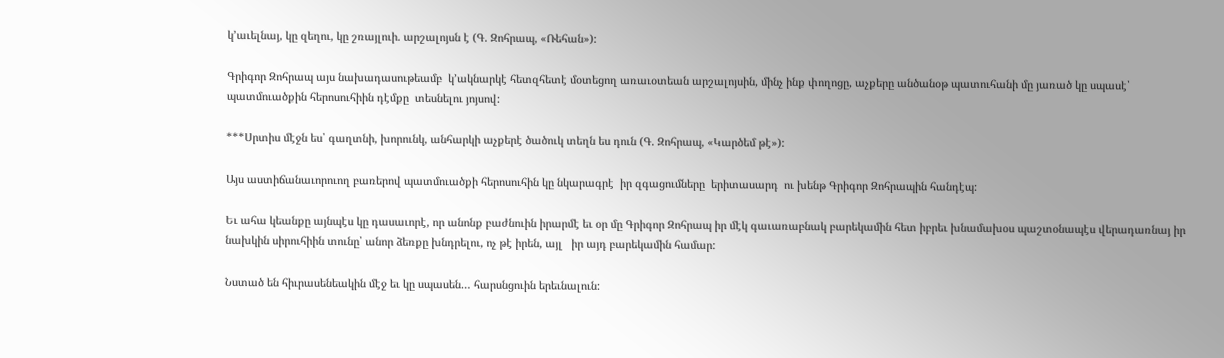կ’աւելնայ, կը զեղու, կը շռայլուի. արշալոյսն է (Գ. Զոհրապ, «Ռեհան»):

Գրիգոր Զոհրապ այս նախադասութեամբ  կ’ակնարկէ հետզհետէ մօտեցող առաւօտեան արշալոյսին, մինչ ինք փողոցը, աչքերը անծանօթ պատուհանի մը յառած կը սպասէ՝ պատմուածքին հերոսուհիին դէմքը  տեսնելու յոյսով:

***Սրտիս մէջն ես՝ գաղտնի, խորունկ, անհարկի աչքերէ ծածուկ տեղն ես դուն (Գ. Զոհրապ, «Կարծեմ թէ»):

Այս աստիճանաւորուող բառերով պատմուածքի հերոսուհին կը նկարագրէ  իր զգացումները  երիտասարդ  ու խենթ Գրիգոր Զոհրապին հանդէպ:

Եւ ահա կեանքը այնպէս կը դասաւորէ, որ անոնք բաժնուին իրարմէ եւ օր մը Գրիգոր Զոհրապ իր մէկ գաւառաբնակ բարեկամին հետ իբրեւ խնամախօս պաշտօնապէս վերադառնայ իր նախկին սիրուհիին տունը՝ անոր ձեռքը խնդրելու, ոչ թէ իրեն, այլ   իր այդ բարեկամին համար:

Նստած են հիւրասենեակին մէջ եւ կը սպասեն… հարսնցուին երեւնալուն: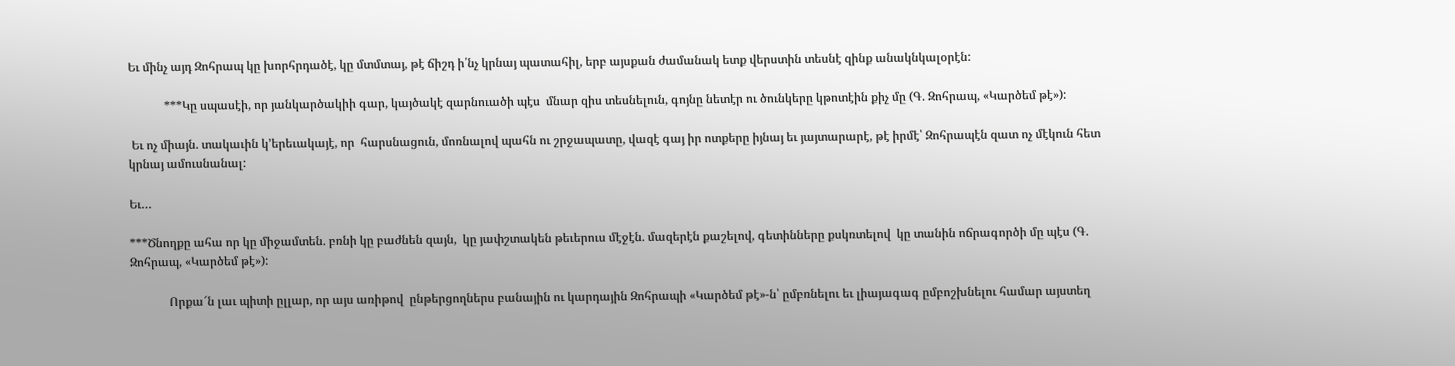Եւ մինչ այդ Զոհրապ կը խորհրդածէ, կը մտմտայ, թէ ճիշդ ի՛նչ կրնայ պատահիլ, երբ այսքան ժամանակ ետք վերստին տեսնէ զինք անակնկալօրէն:

            ***Կը սպասէի, որ յանկարծակիի գար, կայծակէ զարնուածի պէս  մնար զիս տեսնելուն, գոյնը նետէր ու ծունկերը կթոտէին քիչ մը (Գ. Զոհրապ, «Կարծեմ թէ»):

 Եւ ոչ միայն. տակաւին կ’երեւակայէ, որ  հարսնացուն, մոռնալով պահն ու շրջապատը, վազէ գայ իր ոտքերը իյնայ եւ յայտարարէ, թէ իրմէ՝ Զոհրապէն զատ ոչ մէկուն հետ կրնայ ամուսնանալ:

Եւ…

***Ծնողքը ահա որ կը միջամտեն. բռնի կը բաժնեն զայն,  կը յափշտակեն թեւերուս մէջէն. մազերէն քաշելով, գետինները քսկռտելով  կը տանին ոճրագործի մը պէս (Գ. Զոհրապ, «Կարծեմ թէ»):

             Որքա՜ն լաւ պիտի ըլլար, որ այս առիթով  ընթերցողներս բանային ու կարդային Զոհրապի «Կարծեմ թէ»-ն՝ ըմբռնելու եւ լիայագագ ըմբոշխնելու համար այստեղ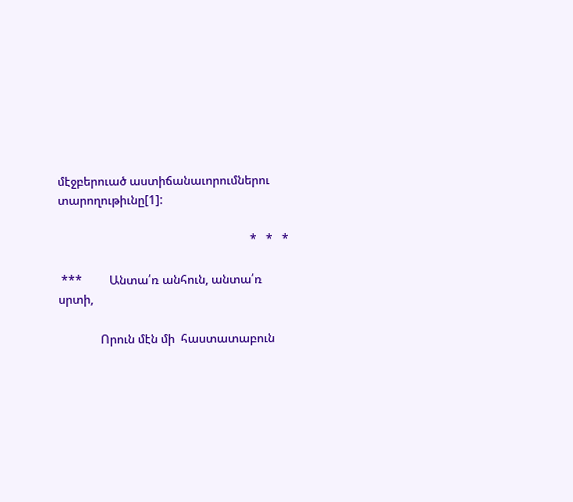մէջբերուած աստիճանաւորումներու տարողութիւնը[1]:

                                                                *   *   *

 ***         Անտա՛ռ անհուն, անտա՛ռ սրտի,

              Որուն մէն մի  հաստատաբուն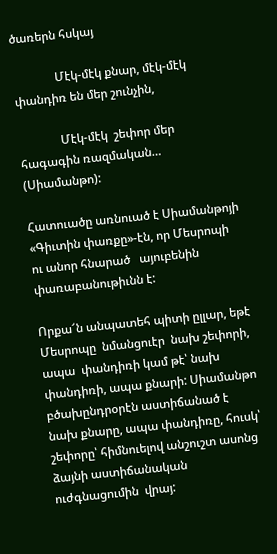ծառերն հսկայ

              Մէկ-մէկ քնար, մէկ-մէկ փանդիռ են մեր շունչին,

              Մէկ-մէկ  շեփոր մեր հագագին ռազմական… (Սիամանթո):

Հատուածը առնուած է Սիամանթոյի «Գիւտին փառքը»-էն, որ Մեսրոպի ու անոր հնարած   այուբենին փառաբանութիւնն է:

Որքա՜ն անպատեհ պիտի ըլլար, եթէ  Մեսրոպը  նմանցուէր  նախ շեփորի, ապա  փանդիռի կամ թէ՝ նախ փանդիռի, ապա քնարի: Սիամանթո բծախընդրօրէն աստիճանած է  նախ քնարը, ապա փանդիռը, հուսկ՝ շեփորը՝ հիմնուելով անշուշտ ասոնց  ձայնի աստիճանական ուժգնացումին  վրայ: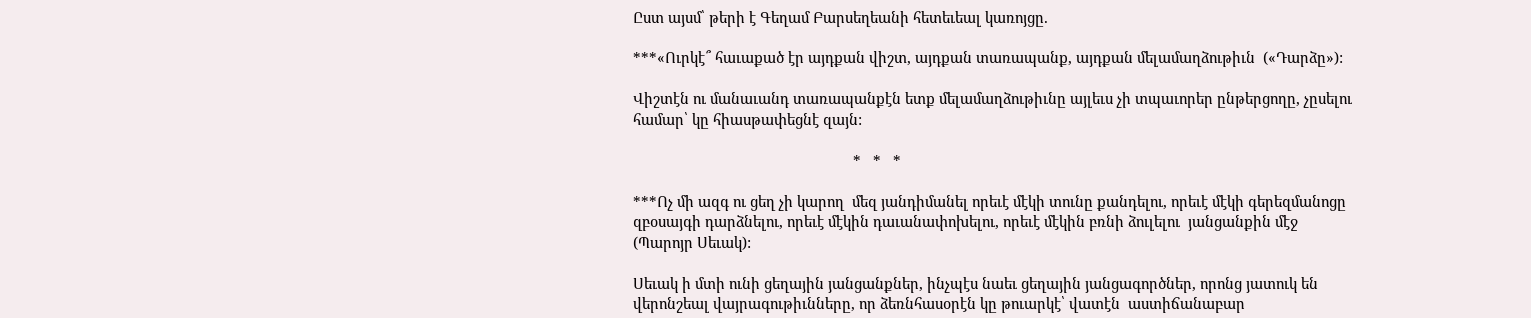Ըստ այսմ՝ թերի է Գեղամ Բարսեղեանի հետեւեալ կառոյցը.

***«Ուրկէ՞ հաւաքած էր այդքան վիշտ, այդքան տառապանք, այդքան մելամաղձութիւն  («Դարձը»):

Վիշտէն ու մանաւանդ տառապանքէն ետք մելամաղձութիւնը այլեւս չի տպաւորեր ընթերցողը, չըսելու համար՝ կը հիասթափեցնէ զայն:

                                                       *   *   *

***Ոչ մի ազգ ու ցեղ չի կարող  մեզ յանդիմանել որեւէ մէկի տունը քանդելու, որեւէ մէկի գերեզմանոցը զբօսայգի դարձնելու, որեւէ մէկին դաւանափոխելու, որեւէ մէկին բռնի ձուլելու  յանցանքին մէջ (Պարոյր Սեւակ):

Սեւակ ի մտի ունի ցեղային յանցանքներ, ինչպէս նաեւ ցեղային յանցագործներ, որոնց յատուկ են  վերոնշեալ վայրագութիւնները, որ ձեռնհասօրէն կը թուարկէ՝ վատէն  աստիճանաբար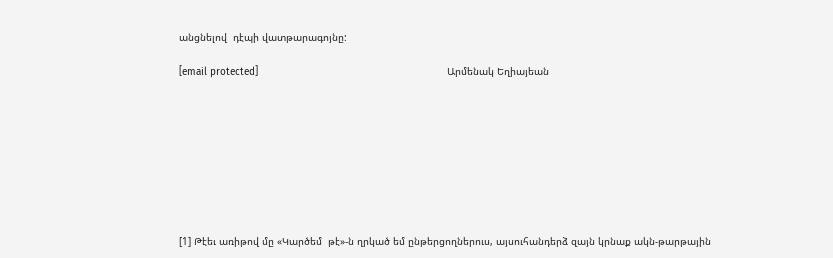անցնելով  դէպի վատթարագոյնը:

[email protected]                                                               Արմենակ Եղիայեան









[1] Թէեւ առիթով մը «Կարծեմ  թէ»-ն ղրկած եմ ընթերցողներուս, այսուհանդերձ զայն կրնաք ակն-թարթային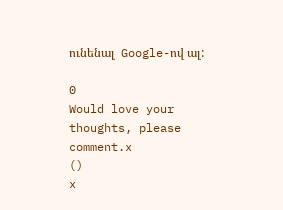ունենալ  Google-ով ալ:

0
Would love your thoughts, please comment.x
()
x